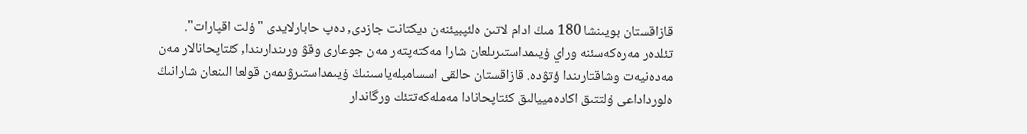قازاقستان بويىنشا 180 مىڭ ادام لاتىن ەلئپبيئنەن ديكتانت جازدى, دەپ حابارلايدى "ۇلت اقپارات".
تئلدەر مەرەكەسئنە وراي ۇيىمداستىرىلعان شارا مەكتەپتەر مەن جوعارى وقۋ ورىندارىندا, كئتاپحانالار مەن مەدەنيەت وشاقتارىندا ؤتۋدە. قازاقستان حالقى اسسامبلەياسىنىڭ ۇيىمداستىرۋىمەن قولعا الىنعان شارانىڭ ەلورداداعى ۇلتتىق اكادەمييالىق كئتاپحانادا مەملەكەتتئك ورگاندار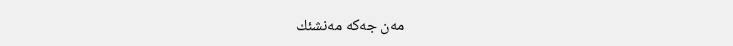مەن جەكە مەنشئك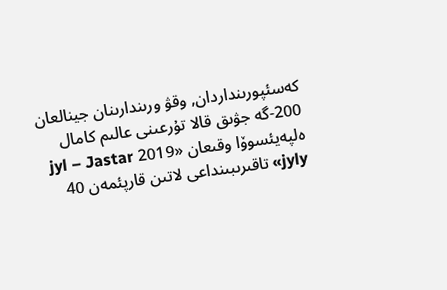كەسئپورىنداردان, وقۋ ورىندارىنان جينالعان 200-گە جۋىق قالا تۇرعىنى عالىم كامال ەلپەيئسوۆا وقىعان «2019 jyl – Jastar jyly» تاقىرىبىنداعى لاتىن قارپئمەن 40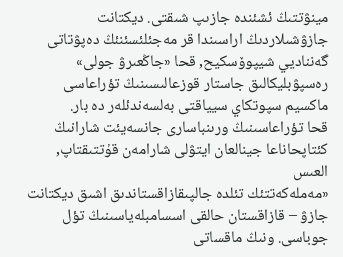مينۋتتىڭ ئشئندە جازىپ شىقتى. ديكتانت جازۋشىلاردىڭ اراسىندا قر مەجئلئسئنئڭ دەپۋتاتى گەنناديي شيپوۆسكيح, قحا «جاڭعىرۋ جولى» رەسپۋبليكالىق جاستار قوزعالىسىنىڭ تؤراعاسى ماكسيم سپوتكاي سيياقتى بەلسەندئلەر دە بار.
قحا تؤراعاسىنىڭ ورىنباسارى جانسەيئت شارانىڭ كئتاپحاناعا جينالعان ايتۋلى شارامەن قۇتتىقتاپ, العىس
«مەملەكەتتئك تئلدە جالپىقازاقستاندىق اشىق ديكتانت جازۋ – قازاقستان حالقى اسسامبلەياسىنىڭ تؤل جوباسى. ونىڭ ماقساتى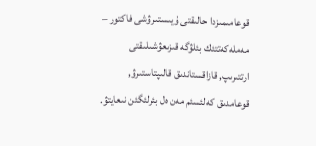قوعامىمىزدا حالىقتى ۇيىستىرۋشى فاكتور – مەملەكەتتئك بئلۋگە قىزىعۋشىلىقتى ارتتىرىپ, قازاقستاندىق قالىپتاستىرۋ, قوعامدىق كەلئسئم مەن ەل بئرلئگئن نىعايتۋ.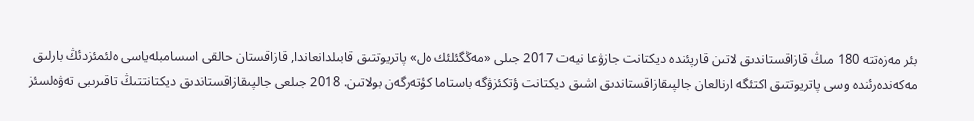بئر مەزەتتە 180 مىڭ قازاقستاندىق لاتىن قارپئندە ديكتانت جازۋعا نيەت 2017 جىلى «مەڭگئلئك ەل» پاتريوتتىق قابىلدانعاندا, قازاقستان حالقى اسسامبلەياسى ەلئمئزدئڭ بارلىق مەكەندەرئندە وسى پاتريوتتىق اكتئگە ارنالعان جالپىقازاقستاندىق اشىق ديكتانت ؤتكئزۋگە باستاما كؤتەرگەن بولاتىن. 2018 جىلعى جالپىقازاقستاندىق ديكتانتتىڭ تاقىرىبى تەۋەلسئز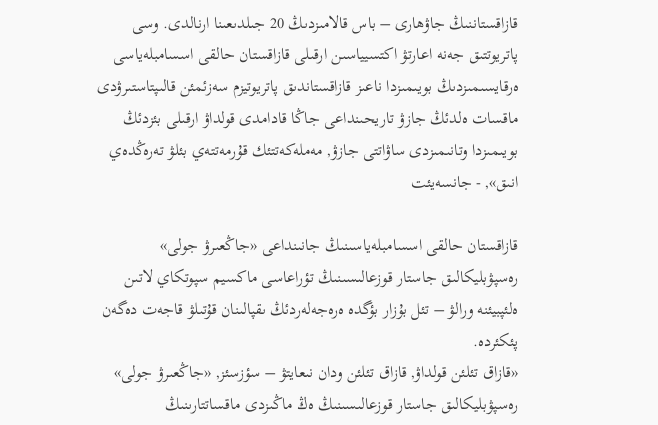قازاقستاننىڭ جاۋھارى – باس قالامىزدىڭ 20 جىلدىعىنا ارنالدى. وسى پاتريوتتىق جەنە اعارتۋ اكتسيياسىن ارقىلى قازاقستان حالقى اسسامبلەياسى ەرقايسىمىزدىڭ بويىمىزدا ناعىز قازاقستاندىق پاتريوتيزم سەزئمئن قالىپتاستىرۋدى ماقسات ەلدئڭ جازۋ تاريحىنداعى جاڭا قادامدى قولداۋ ارقىلى بئزدئڭ بويىمىزدا وتانىمىزدى ساۋاتتى جازۋ, مەملەكەتتئك قۇرمەتتەي بئلۋ تەرەڭدەي انىق», - جانسەيئت

قازاقستان حالقى اسسامبلەياسىنىڭ جانىنداعى «جاڭعىرۋ جولى» رەسپۋبليكالىق جاستار قوزعالىسىنىڭ تؤراعاسى ماكسيم سپوتكاي لاتىن ەلئپبيئنە ورالۋ – تئل بۇزار بؤگدە ەرەجەلەردئڭ ىقپالىنان قۇتىلۋ قاجەت دەگەن پئكئردە.
«قازاق تئلئن قولداۋ, قازاق تئلئن ودان نىعايتۋ – سؤزسئز, «جاڭعىرۋ جولى» رەسپۋبليكالىق جاستار قوزعالىسىنىڭ ەڭ ماڭىزدى ماقساتتارىنىڭ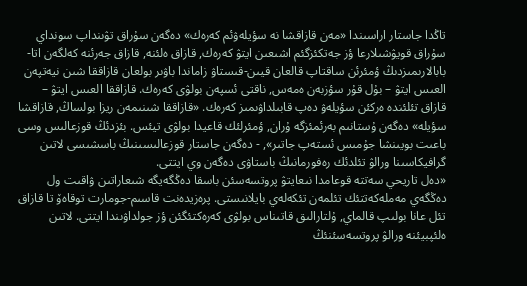تاڭدا جاستار اراسىندا «مەن قازاقشا نە سؤيلەۋئم كەرەك» دەگەن سۇراق تۋىنداپ سونداي سۇراق قويۋشىلارعا ؤز جەتكئزگئم اشىعىن ايتۋ كەرەك, قازاق ەلئنە, قازاق جەرئنە كەلگەن اتا-بابالارىمىزدىڭ ؤمئرئن ساقتاپ قالعان قيىن-قىستاۋ زاماندا باۋىر بولعان قازاققا شىن نيەتپەن العىس ايتۋ – بۇل قۇر سؤزبەن ەمەس, ناقتى ئسپەن بولۋى كەرەك. قازاققا العىس ايتۋ – قازاق تئلئندە ەركئن سؤيلەۋ دەپ قابىلداۋىمىز كەرەك. «قازاققا شىنىمەن ريزا بولساڭ, قازاقشا سؤيلە» دەگەن ۇستانىم بەرئمئزگە ۇران, ؤمئرلئك قاعيدا بولۋى تيئس. بئزدئڭ قوزعالىس وسى باعىت بويىنشا جۇمىس ئستەپ جاتىر», - دەگەن جاستار قوزعالىسىنىڭ باسشىسى لاتىن گرافيكاسىنا ورالۋ تئلدئك رەفورمانىڭ باستاۋى دەگەن وي ايتتى.
«دەل تاريحي سەتتە قوعامدا نىعايتۋ پروتسەسئن باسقا دەڭگەيگە شىعاراتىن ۋاقىت ول دەڭگەي مەملەكەتتئك تئلمەن تئكەلەي بايلانىستى. پرەزيدەنت قاسىم-جومارت توقاەۆ تا قازاق تئل عانا بولىپ قالماي, ۇلتارالىق قاتىناس بولۋى كەرەكتئگئن ؤز جولداۋىندا ايتتى. لاتىن ەلئپبيئنە ورالۋ پروتسەسئنئڭ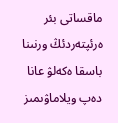ماقساتى بئر ەرئپتەردئڭ ورنىنا باسقا ەكەلۋ عانا دەپ ويلاماۋىمىز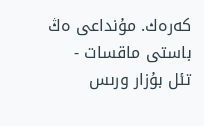كەرەك. مۇنداعى ەڭ باستى ماقسات - تئل بۇزار ورىس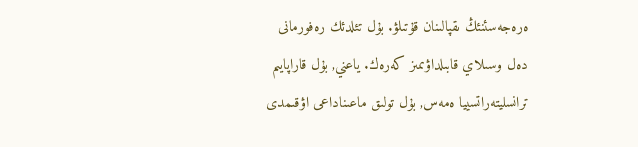ەرەجەسئنئڭ ىقپالىنان قۇتىلۋ. بۇل تئلدئك رەفورمانى دەل وسىلاي قابىلداۋىمىز كەرەك. ياعني, بۇل قاراپايىم ترانسليتەراتسييا ەمەس, بۇل تولىق ماعىناداعى اۋقىمدى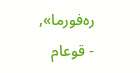رەفورما», - قوعام